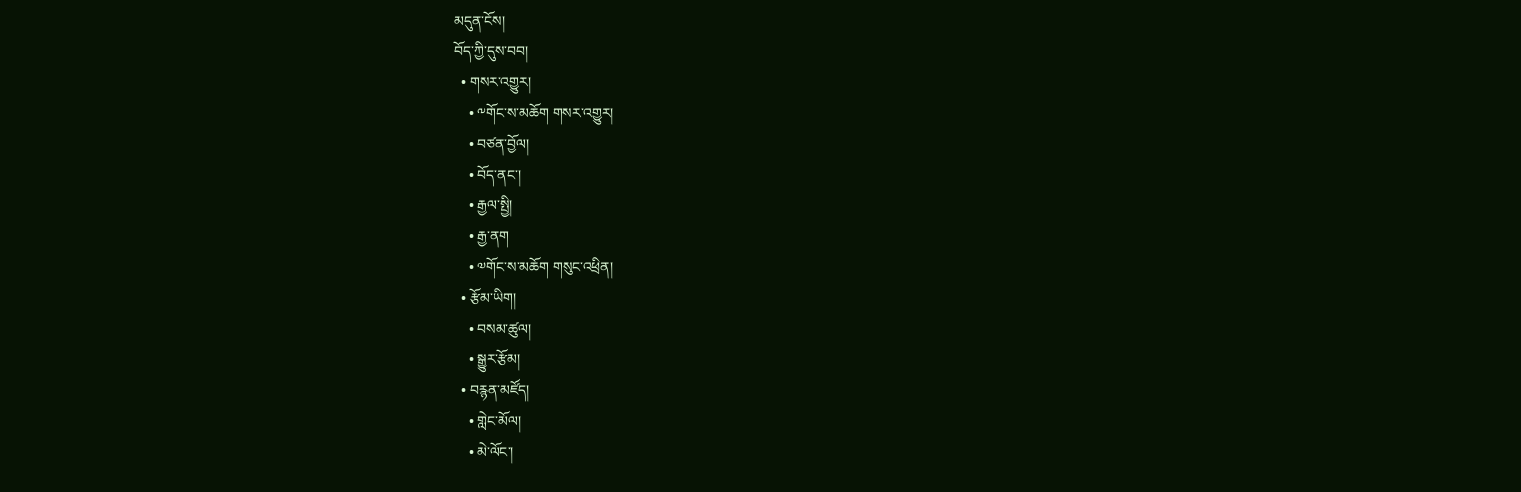མདུན་ངོས།
བོད་ཀྱི་དུས་བབ།
  • གསར་འགྱུར།
    • ༸གོང་ས་མཆོག གསར་འགྱུར།
    • བཙན་བྱོལ།
    • བོད་ནང་།
    • རྒྱལ་སྤྱི།
    • རྒྱ་ནག
    • ༧གོང་ས་མཆོག གསུང་འཕྲིན།
  • རྩོམ་ཡིག།
    • བསམ་ཚུལ།
    • སྒྱུར་རྩོམ།
  • བརྙན་མཛོད།
    • གླེང་མོལ།
    • མེ་ལོང་།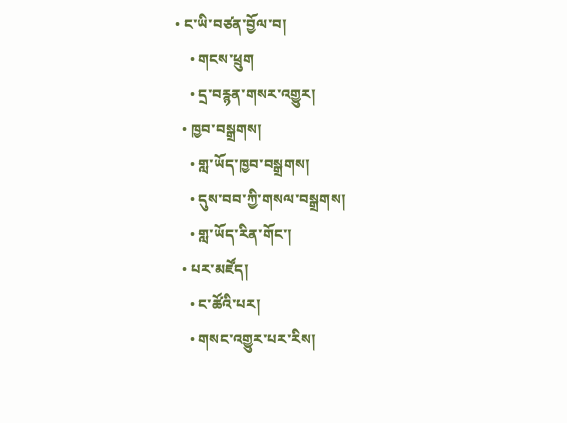• ང་ཡི་བཙན་བྱོལ་བ།
    • གངས་ཕྲུག
    • དྲ་བརྙན་གསར་འགྱུར།
  • ཁྱབ་བསྒྲགས།
    • གླ་ཡོད་ཁྱབ་བསྒྲགས།
    • དུས་བབ་ཀྱི་གསལ་བསྒྲགས།
    • གླ་ཡོད་རིན་གོང་།
  • པར་མཛོད།
    • ང་ཚོའི་པར།
    • གསང་འགྱུར་པར་རིས།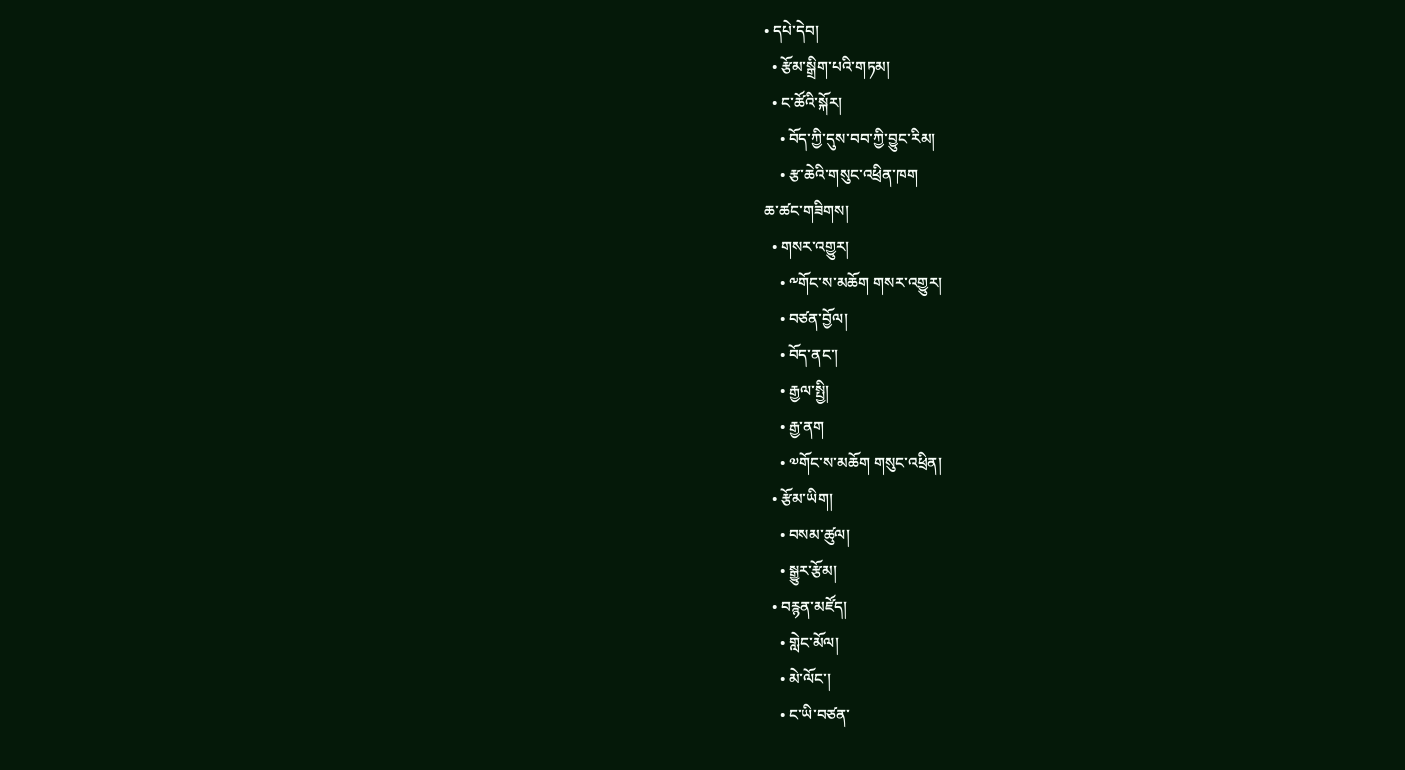• དཔེ་དེབ།
  • རྩོམ་སྒྲིག་པའི་གཏམ།
  • ང་ཚོའི་སྐོར།
    • བོད་ཀྱི་དུས་བབ་ཀྱི་བྱུང་རིམ།
    • རྩ་ཆེའི་གསུང་འཕྲིན་ཁག
ཆ་ཚང་གཟིགས།
  • གསར་འགྱུར།
    • ༸གོང་ས་མཆོག གསར་འགྱུར།
    • བཙན་བྱོལ།
    • བོད་ནང་།
    • རྒྱལ་སྤྱི།
    • རྒྱ་ནག
    • ༧གོང་ས་མཆོག གསུང་འཕྲིན།
  • རྩོམ་ཡིག།
    • བསམ་ཚུལ།
    • སྒྱུར་རྩོམ།
  • བརྙན་མཛོད།
    • གླེང་མོལ།
    • མེ་ལོང་།
    • ང་ཡི་བཙན་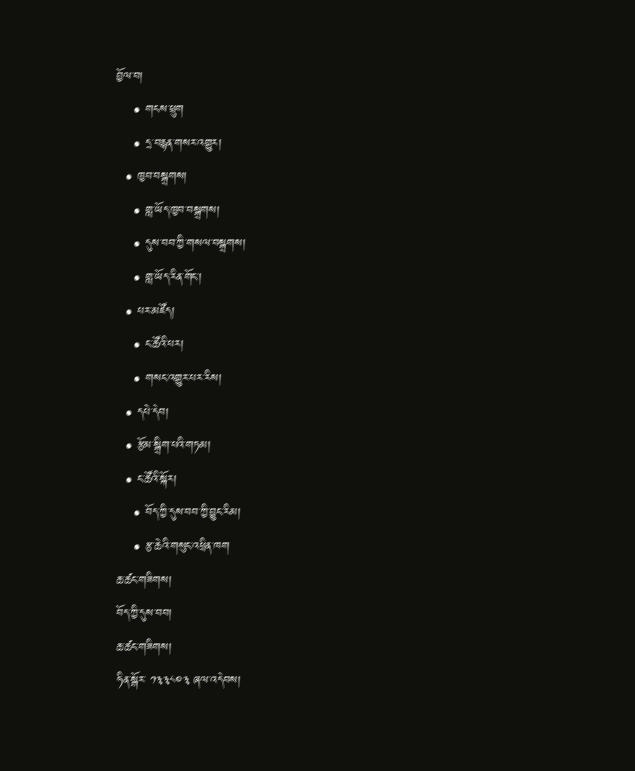བྱོལ་བ།
    • གངས་ཕྲུག
    • དྲ་བརྙན་གསར་འགྱུར།
  • ཁྱབ་བསྒྲགས།
    • གླ་ཡོད་ཁྱབ་བསྒྲགས།
    • དུས་བབ་ཀྱི་གསལ་བསྒྲགས།
    • གླ་ཡོད་རིན་གོང་།
  • པར་མཛོད།
    • ང་ཚོའི་པར།
    • གསང་འགྱུར་པར་རིས།
  • དཔེ་དེབ།
  • རྩོམ་སྒྲིག་པའི་གཏམ།
  • ང་ཚོའི་སྐོར།
    • བོད་ཀྱི་དུས་བབ་ཀྱི་བྱུང་རིམ།
    • རྩ་ཆེའི་གསུང་འཕྲིན་ཁག
ཆ་ཚང་གཟིགས།
བོད་ཀྱི་དུས་བབ།
ཆ་ཚང་གཟིགས།
ཧིན་སྒོར་ ༡༣༣༨༠༣ ཞལ་འདེབས།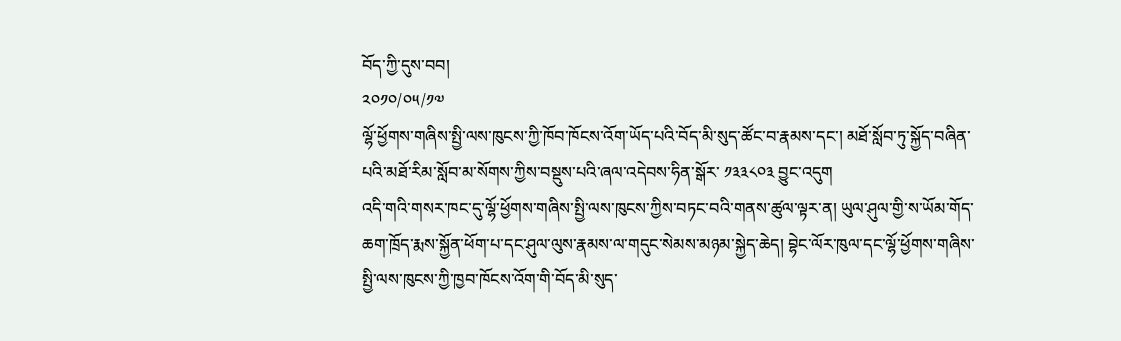བོད་ཀྱི་དུས་བབ།
༢༠༡༠/༠༥/༡༧
ལྷོ་ཕྱོགས་གཞིས་སྤྱི་ལས་ཁུངས་ཀྱི་ཁོབ་ཁོངས་འོག་ཡོད་པའི་བོད་མི་སུད་ཚོང་བ་རྣམས་དང་། མཐོ་སློབ་ཏུ་སྐྱོད་བཞིན་པའི་མཐོ་རིམ་སློབ་མ་སོགས་ཀྱིས་བསྡུས་པའི་ཞལ་འདེབས་ཧིན་སྒོར་ ༡༣༣༨༠༣ བྱུང་འདུག
འདི་གའི་གསར་ཁང་དུ་ལྷོ་ཕྱོགས་གཞིས་སྤྱི་ལས་ཁུངས་ཀྱིས་བཏང་བའི་གནས་ཚུལ་ལྟར་ན། ཡུལ་ཤུལ་གྱི་ས་ཡོམ་གོད་ཆག་ཁྲོད་རྨས་སྐྱོན་ཕོག་པ་དང་ཤུལ་ལུས་རྣམས་ལ་གདུང་སེམས་མཉམ་སྐྱེད་ཆེད། བྷེང་ལོར་ཁུལ་དང་ལྷོ་ཕྱོགས་གཞིས་སྤྱི་ལས་ཁུངས་ཀྱི་ཁྱབ་ཁོངས་འོག་གི་བོད་མི་སུད་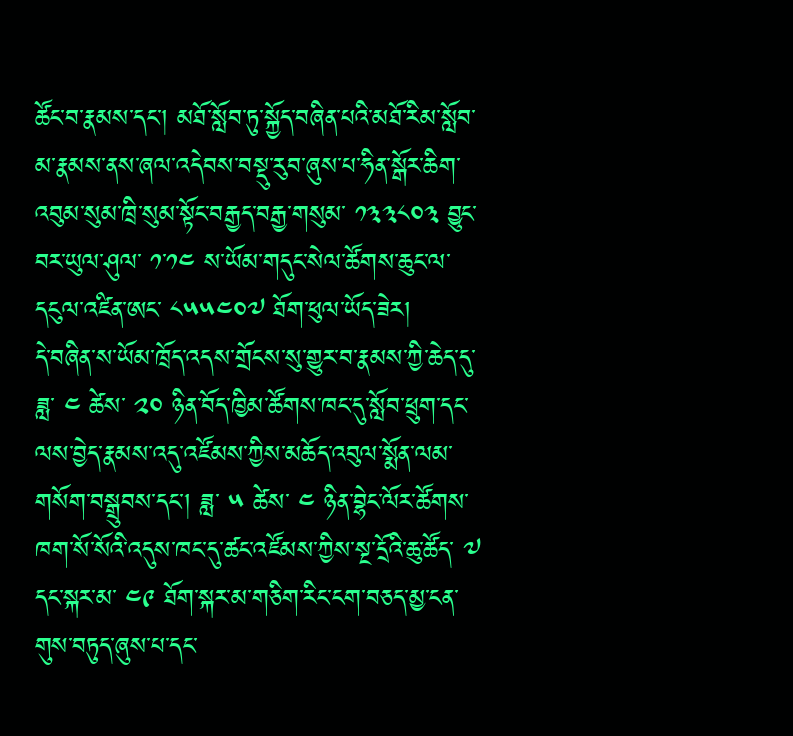ཚོང་བ་རྣམས་དང་། མཐོ་སློབ་ཏུ་སྐྱོད་བཞིན་པའི་མཐོ་རིམ་སློབ་མ་རྣམས་ནས་ཞལ་འདེབས་བསྡུ་རུབ་ཞུས་པ་ཧིན་སྒོར་ཆིག་འབུམ་སུམ་ཁྲི་སུམ་སྟོང་བརྒྱད་བརྒྱ་གསུམ་ ༡༣༣༨༠༣ བྱུང་བར་ཡུལ་ཤུལ་ ༡་༡༤ ས་ཡོམ་གདུང་སེལ་ཚོགས་ཆུང་ལ་དངུལ་འཛིན་ཨང་ ༨༥༥༤༠༧ ཐོག་ཕུལ་ཡོད་ཟེར།
དེ་བཞིན་ས་ཡོམ་ཁྲོད་འདས་གྲོངས་སུ་གྱུར་བ་རྣམས་ཀྱི་ཆེད་དུ་ཟླ་ ༤ ཚེས་ ༢༠ ཉིན་བོད་ཁྱིམ་ཚོགས་ཁང་དུ་སློབ་ཕྲུག་དང་ལས་བྱེད་རྣམས་འདུ་འཛོམས་ཀྱིས་མཆོད་འབུལ་སྨོན་ལམ་གསོག་བསྒྲུབས་དང་། ཟླ་ ༥ ཚེས་ ༤ ཉིན་བྷེང་ལོར་ཚོགས་ཁག་སོ་སོའི་འདུས་ཁང་དུ་ཚང་འཛོམས་ཀྱིས་སྔ་དྲོའི་ཆུ་ཚོད་ ༧ དང་སྐར་མ་ ༤༩ ཐོག་སྐར་མ་གཅིག་རིང་ངག་བཅད་མྱ་ངན་གུས་བཏུད་ཞུས་པ་དང་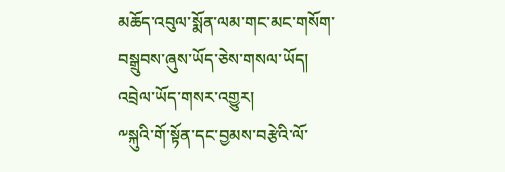མཆོད་འབུལ་སྨོན་ལམ་གང་མང་གསོག་བསྒྲུབས་ཞུས་ཡོད་ཅེས་གསལ་ཡོད།
འབྲེལ་ཡོད་གསར་འགྱུར།
༸སྐུའི་གོ་སྟོན་དང་བྱམས་བརྩེའི་ལོ་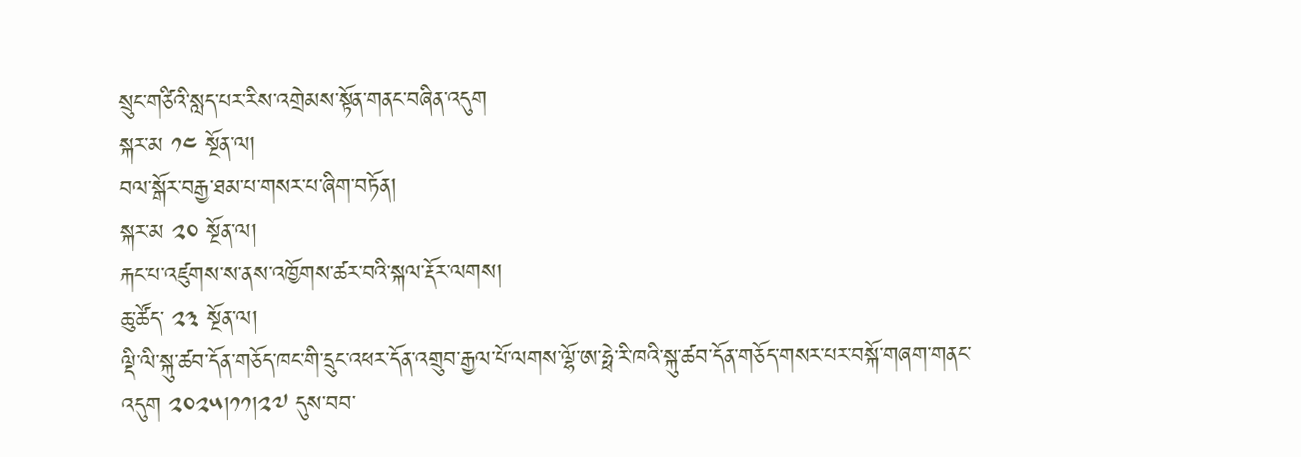སྲུང་གཙིའི་སླད་པར་རིས་འགྲེམས་སྟོན་གནང་བཞིན་འདུག
སྐར་མ ༡༤ སྔོན་ལ།
བལ་སྒོར་བརྒྱ་ཐམ་པ་གསར་པ་ཞིག་བཏོན།
སྐར་མ ༢༠ སྔོན་ལ།
རྐང་པ་འཛུགས་ས་ནས་འཁྱོགས་ཚར་བའི་སྐལ་རྡོར་ལགས།
ཆུ་ཚོད་ ༢༣ སྔོན་ལ།
ལྡི་ལི་སྐུ་ཚབ་དོན་གཅོད་ཁང་གི་དྲུང་འཕར་དོན་འགྲུབ་རྒྱལ་པོ་ལགས་ལྷོ་ཨ་ཧྥེ་རི་ཁའི་སྐུ་ཚབ་དོན་གཅོད་གསར་པར་བསྐོ་གཞག་གནང་འདུག ༢༠༢༥།༡༡།༢༧ དུས་བབ་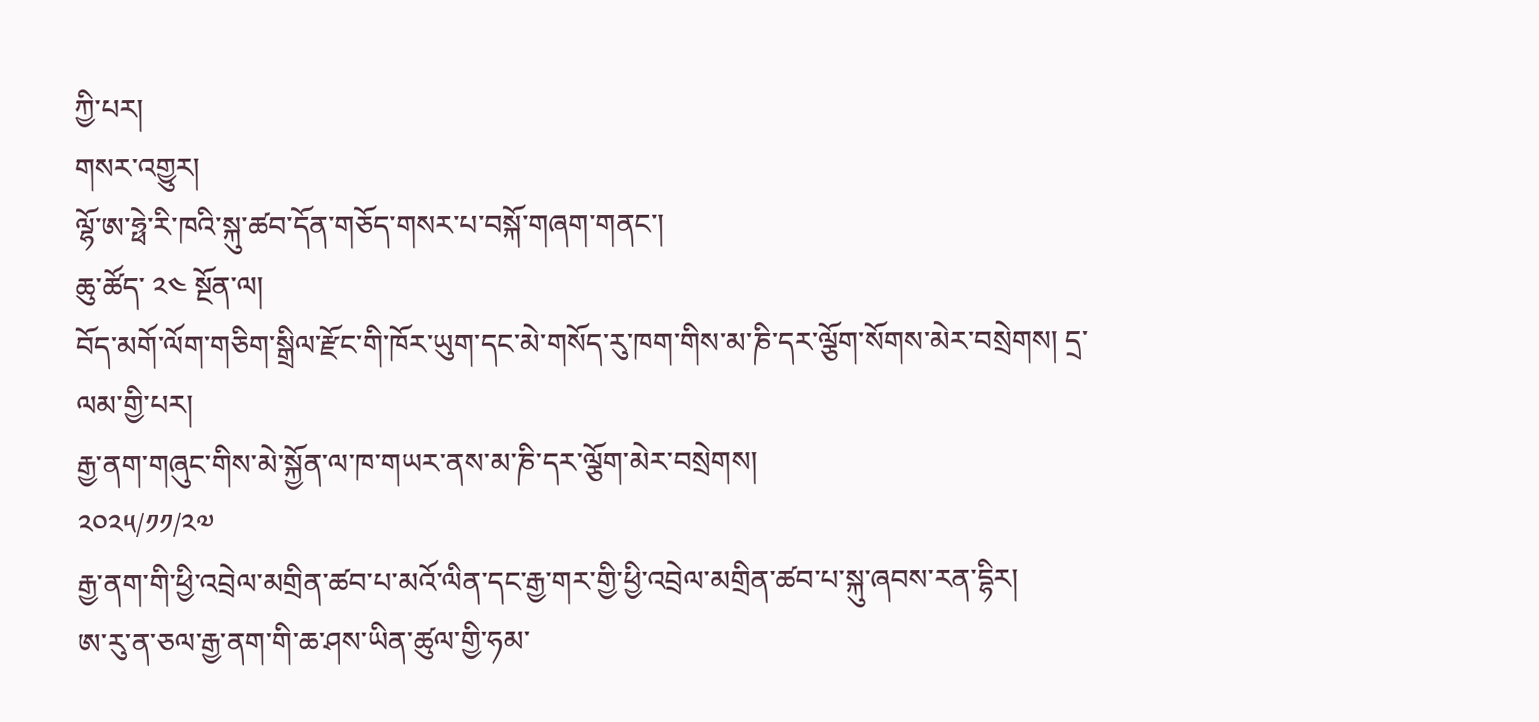ཀྱི་པར།
གསར་འགྱུར།
ལྷོ་ཨ་ཧྥེ་རི་ཁའི་སྐུ་ཚབ་དོན་གཅོད་གསར་པ་བསྐོ་གཞག་གནང་།
ཆུ་ཚོད་ ༢༤ སྔོན་ལ།
བོད་མགོ་ལོག་གཅིག་སྒྲིལ་རྫོང་གི་ཁོར་ཡུག་དང་མེ་གསོད་རུ་ཁག་གིས་མ་ཎི་དར་ལྕོག་སོགས་མེར་བསྲེགས། དྲ་ལམ་གྱི་པར།
རྒྱ་ནག་གཞུང་གིས་མེ་སྐྱོན་ལ་ཁ་གཡར་ནས་མ་ཎི་དར་ལྕོག་མེར་བསྲེགས།
༢༠༢༥/༡༡/༢༧
རྒྱ་ནག་གི་ཕྱི་འབྲེལ་མགྲིན་ཚབ་པ་མའོ་ལིན་དང་རྒྱ་གར་གྱི་ཕྱི་འབྲེལ་མགྲིན་ཚབ་པ་སྐུ་ཞབས་རན་དྷིར།
ཨ་རུ་ན་ཅལ་རྒྱ་ནག་གི་ཆ་ཤས་ཡིན་ཚུལ་གྱི་ཧམ་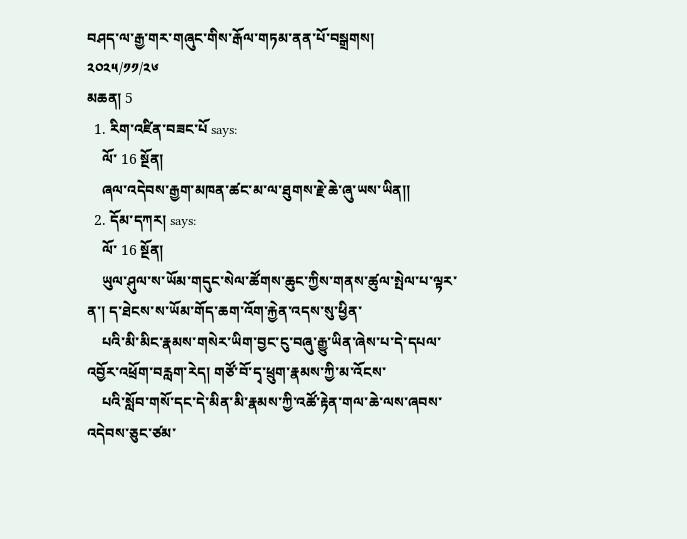བཤད་ལ་རྒྱ་གར་གཞུང་གིས་རྒོལ་གཏམ་ནན་པོ་བསྒྲགས།
༢༠༢༥/༡༡/༢༦
མཆན། 5
  1. རིག་འཛིན་བཟང་པོ says:
    ལོ་ 16 སྔོན།
    ཞལ་འདེབས་རྒྱག་མཁན་ཚང་མ་ལ་ཐུགས་རྗེ་ཆེ་ཞུ་ཡས་ཡིན།།
  2. དོམ་དཀར། says:
    ལོ་ 16 སྔོན།
    ཡུལ་ཤུལ་ས་ཡོམ་གདུང་སེལ་ཚོགས་ཆུང་ཀྱིས་གནས་ཚུལ་སྤེལ་པ་ལྟར་ན་། ད་ཐེངས་ས་ཡོམ་གོད་ཆག་འོག་རྐྱེན་འདས་སུ་ཕྱིན་
    པའི་མི་མིང་རྣམས་གསེར་ཡིག་བྱང་ངུ་བཞུ་རྒྱུ་ཡིན་ཞེས་པ་དེ་དཔལ་འབྱོར་འཕྲོག་བརླག་རེད། གཙོ་བོ་དྭ་ཕྲུག་རྣམས་ཀྱི་མ་འོངས་
    པའི་སློབ་གསོ་དང་དེ་མིན་མི་རྣམས་ཀྱི་འཚོ་རྟེན་གལ་ཆེ་ལས་ཞབས་འདེབས་ཅུང་ཙམ་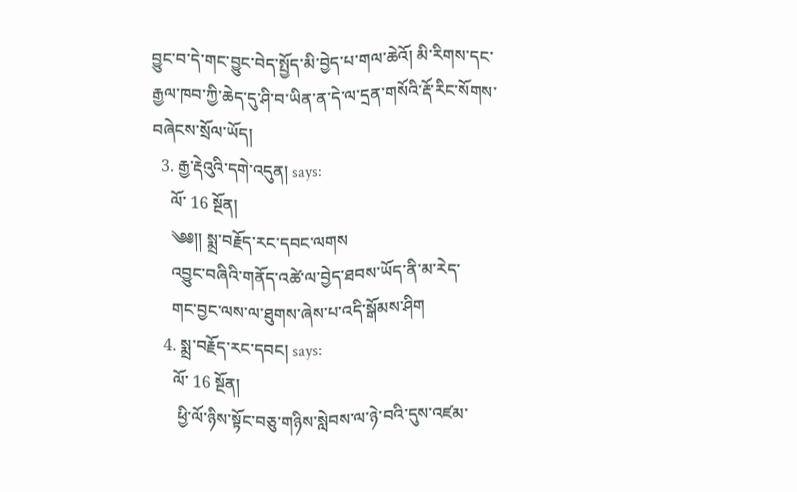བྱུང་བ་དེ་གང་བྱུང་བེད་སྤྱོད་མི་བྱེད་པ་གལ་ཆེའོ། མི་རིགས་དང་རྒྱལ་ཁབ་ཀྱི་ཆེད་དུ་ཤི་བ་ཡིན་ན་དེ་ལ་དྲན་གསོའི་རྡོ་རིང་སོགས་བཞེངས་སྲོལ་ཡོད།
  3. རྒྱ་རྡེའུའི་དགེ་འདུན། says:
    ལོ་ 16 སྔོན།
    ༄༅།། སྨྲ་བརྗོད་རང་དབང་ལགས
    འབྱུང་བཞིའི་གནོད་འཚེ་ལ་བྱེད་ཐབས་ཡོད་ནི་མ་རེད་
    གང་བྱང་ལས་ལ་ཐུགས་ཞེས་པ་འདི་སྒོམས་ཤིག
  4. སྨྲ་བརྗོད་རང་དབང། says:
    ལོ་ 16 སྔོན།
     ཕྱི་ལོ་ཉིས་སྟོང་བཅུ་གཉིས་སླེབས་ལ་ཉེ་བའི་དུས་འཇ༹མ་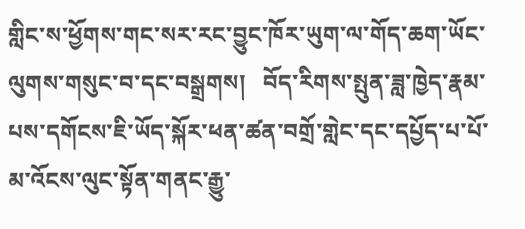གླིང་ས་ཕྱོགས་གང་སར་རང་བྱུང་ཁོར་ཡུག་ལ་གོད་ཆག་ཡོང་ལུགས་གསུང་བ་དང་བསྒྲགས།   བོད་རིགས་སྤུན་ཟླ་ཁྱེད་རྣམ་པས་དགོངས་ཇི་ཡོད་སྐོར་ཕན་ཆ༹ན་བགྲོ་གླེང་དང་དཔྱོད་པ་པོ་མ་འོངས་ལུང་སྟོན་གནང་རྒྱུ་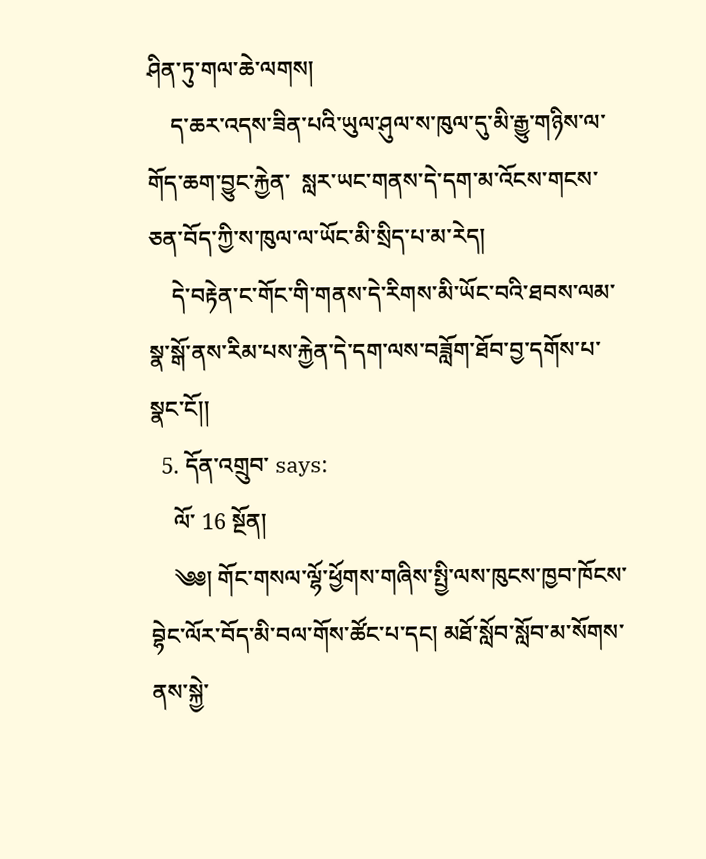ཤིན་ཏུ་གལ་ཆེ་ལགས།
    ད་ཆར་འདས་ཟིན་པའི་ཡུལ་ཤུལ་ས་ཁུལ་དུ་མི་རྒྱུ་གཉིས་ལ་གོད་ཆག་བྱུང་རྐྱེན་  སླར་ཡང་གནས་དེ་དག་མ་འོངས་གངས་ཅན་བོད་ཀྱི་ས་ཁུལ་ལ་ཡོང་མི་སྲིད་པ་མ་རེད།
    དེ་བརྟེན་ང་གོང་གི་གནས་དེ་རིགས་མི་ཡོང་བའི་ཐབས་ལམ་སྣ་སྒོ་ནས་རིམ་པས་རྐྱེན་དེ་དག་ལས་བཟློག་ཐོབ་བྱ་དགོས་པ་སྣང་ངོ།།
  5. དོན་འགྲུབ་ says:
    ལོ་ 16 སྔོན།
    ༄༅། གོང་གསལ་ལྷོ་ཕྱོགས་གཞིས་སྤྱི་ལས་ཁུངས་ཁྱབ་ཁོངས་བྷེང་ལོར་བོད་མི་བལ་གོས་ཚོང་པ་དང། མཐོ་སློབ་སློབ་མ་སོགས་ནས་སྐྱེ་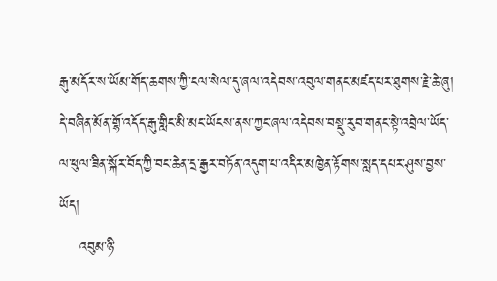རྒུ་མདོར་ས་ཡོམ་གོད་ཆགས་ཀྱི་ངལ་སེལ་དུ་ཞལ་འདེབས་འབུལ་གནང་མཛད་པར་ཐུགས་རྗེ་ཆེ་ཞུ། དེ་བཞིན་མོན་གྷོ་འདོད་རྒུ་གླིང་མི་མང་ཡོངས་ནས་ཀྱང་ཞལ་འདེབས་བསྡུ་རུབ་གནང་སྟེ་འབྲེལ་ཡོད་ལ་ཕུལ་ཟིན་སྐོར་བོད་ཀྱི་བང་ཆེན་དྲ་རྒྱར་བཏོན་འདུག་པ་འདིར་མཁྱེན་རྟོགས་སླད་དཔར་ཤུས་བྱས་ཡོད།
    འབུམ་ཉི་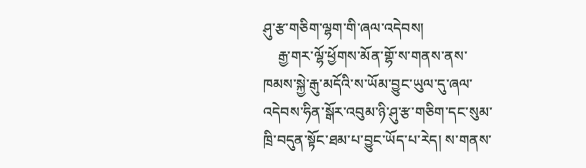ཤུ་རྩ་གཅིག་ལྷག་གི་ཞལ་འདེབས།
    རྒྱ་གར་ལྷོ་ཕྱོགས་མོན་གྷོ་ས་གནས་ནས་ཁམས་སྐྱེ་རྒུ་མདོའི་ས་ཡོམ་བྱུང་ཡུལ་དུ་ཞལ་འདེབས་ཧིན་སྒོར་འབུམ་ཉི་ཤུ་རྩ་གཅིག་དང་སུམ་ཁྲི་བདུན་སྟོང་ཐམ་པ་བྱུང་ཡོད་པ་རེད། ས་གནས་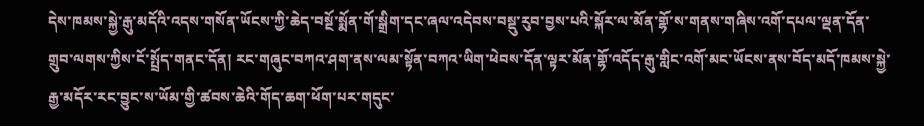དེས་ཁམས་སྐྱེ་རྒུ་མདོའི་འདས་གསོན་ཡོངས་ཀྱི་ཆེད་བསྔོ་སྨོན་གོ་སྒྲིག་དང་ཞལ་འདེབས་བསྡུ་རུབ་བྱས་པའི་སྐོར་ལ་མོན་གྷོ་ས་གནས་གཞིས་འགོ་དཔལ་ལྡན་དོན་གྲུབ་ལགས་ཀྱིས་ངོ་སྤྲོད་གནང་དོན། རང་གཞུང་བཀའ་ཤག་ནས་ལམ་སྟོན་བཀའ་ཡིག་ཕེབས་དོན་ལྟར་མོན་གྷོ་འདོད་རྒུ་གླིང་འགོ་མང་ཡོངས་ནས་བོད་མདོ་ཁམས་སྐྱེ་རྒྱ་མདོར་རང་བྱུང་ས་ཡོམ་གྱི་ཚབས་ཆེའི་གོད་ཆག་ཕོག་པར་གདུང་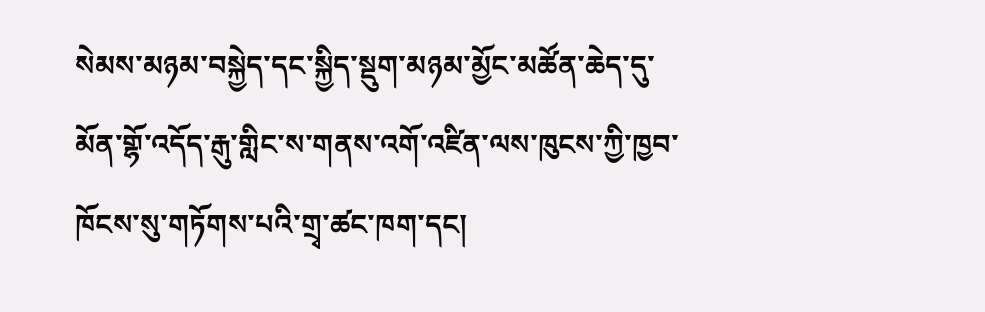སེམས་མཉམ་བསྐྱེད་དང་སྐྱིད་སྡུག་མཉམ་མྱོང་མཚོན་ཆེད་དུ་མོན་གྷོ་འདོད་རྒུ་གླིང་ས་གནས་འགོ་འཛིན་ལས་ཁུངས་ཀྱི་ཁྱབ་ཁོངས་སུ་གཏོགས་པའི་གྲྭ་ཚང་ཁག་དང།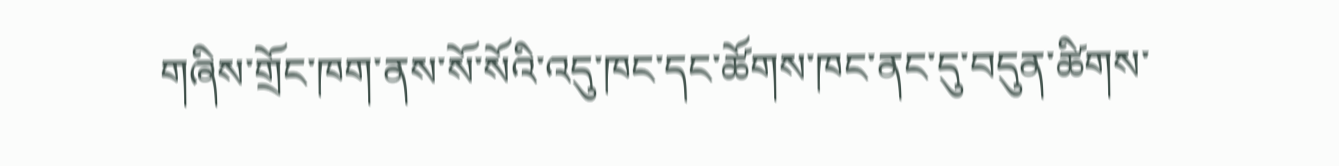གཞིས་གྲོང་ཁག་ནས་སོ་སོའི་འདུ་ཁང་དང་ཚོགས་ཁང་ནང་དུ་བདུན་ཚིགས་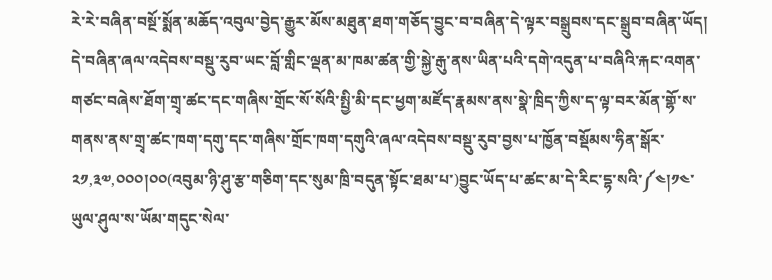རེ་རེ་བཞིན་བསྔོ་སྨོན་མཆོད་འབུལ་བྱེད་རྒྱུར་མོས་མཐུན་ཐག་གཅོད་བྱུང་བ་བཞིན་དེ་ལྟར་བསྒྲུབས་དང་སྒྲུབ་བཞིན་ཡོད། དེ་བཞིན་ཞལ་འདེབས་བསྡུ་རུབ་ཡང་བློ་གླིང་ལྡན་མ་ཁམ་ཚན་གྱི་སྐྱེ་རྒུ་ནས་ཡིན་པའི་དགེ་འདུན་པ་བཞིའི་རྐང་འགན་གཙང་བཞེས་ཐོག་གྲྭ་ཚང་དང་གཞིས་གྲོང་སོ་སོའི་སྤྱི་མི་དང་ཕྱག་མཛོད་རྣམས་ནས་སྣེ་ཁྲིད་ཀྱིས་ད་ལྟ་བར་མོན་གྷོ་ས་གནས་ནས་གྲྭ་ཚང་ཁག་དགུ་དང་གཞིས་གྲོང་ཁག་དགུའི་ཞལ་འདེབས་བསྡུ་རུབ་བྱས་པ་ཁྱོན་བསྡོམས་ཧིན་སྒོར་༢༡,༣༧,༠༠༠།༠༠(འབུམ་ཉི་ཤུ་རྩ་གཅིག་དང་སུམ་ཁྲི་བདུན་སྟོང་ཐམ་པ་)བྱུང་ཡོད་པ་ཚང་མ་དེ་རིང་དྷ་སའི་༼༤།༡༤་ཡུལ་ཤུལ་ས་ཡོམ་གདུང་སེལ་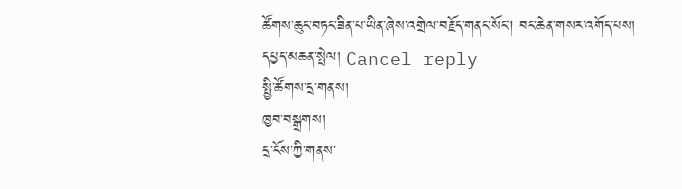ཚོགས་ཆུང་བཏང་ཟིན་པ་ཡིན་ཞེས་འགྲེལ་བརྗོད་གནང་སོང། བང་ཆེན་གསར་འགོད་པས།
དཔྱད་མཆན་སྤེལ། Cancel reply
སྤྱི་ཚོགས་དྲ་གནས།
ཁྱབ་བསྒྲགས།
དྲ་ངོས་ཀྱི་གནས་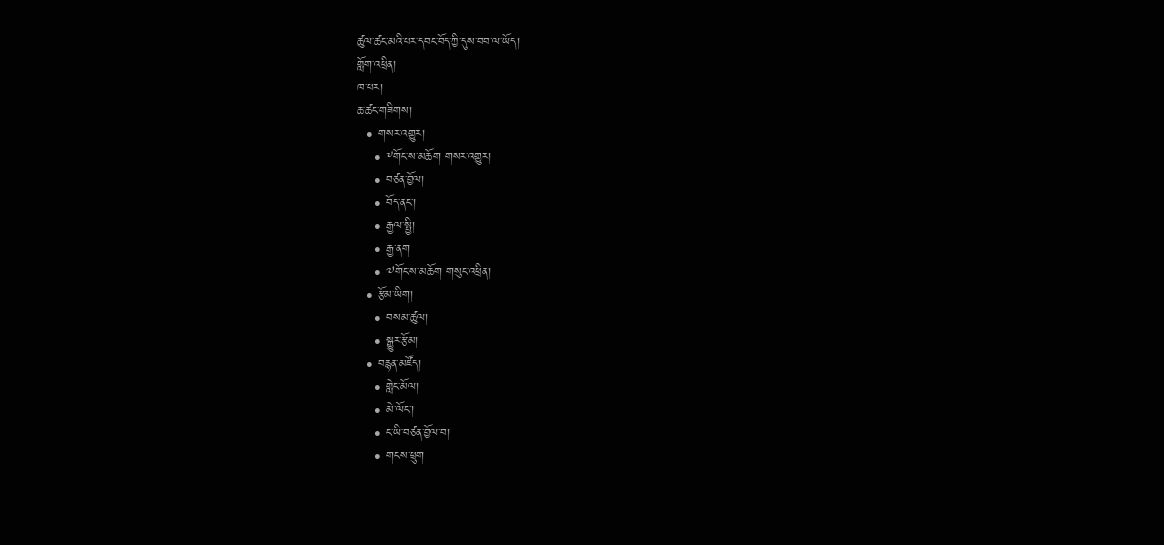ཚུལ་ཚང་མའི་པར་དབང་བོད་ཀྱི་དུས་བབ་ལ་ཡོད།
གློག་འཕྲིན།
ཁ་པར།
ཆ་ཚང་གཟིགས།
  • གསར་འགྱུར།
    • ༸གོང་ས་མཆོག གསར་འགྱུར།
    • བཙན་བྱོལ།
    • བོད་ནང་།
    • རྒྱལ་སྤྱི།
    • རྒྱ་ནག
    • ༧གོང་ས་མཆོག གསུང་འཕྲིན།
  • རྩོམ་ཡིག།
    • བསམ་ཚུལ།
    • སྒྱུར་རྩོམ།
  • བརྙན་མཛོད།
    • གླེང་མོལ།
    • མེ་ལོང་།
    • ང་ཡི་བཙན་བྱོལ་བ།
    • གངས་ཕྲུག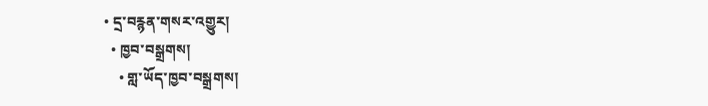• དྲ་བརྙན་གསར་འགྱུར།
  • ཁྱབ་བསྒྲགས།
    • གླ་ཡོད་ཁྱབ་བསྒྲགས།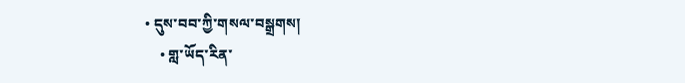• དུས་བབ་ཀྱི་གསལ་བསྒྲགས།
    • གླ་ཡོད་རིན་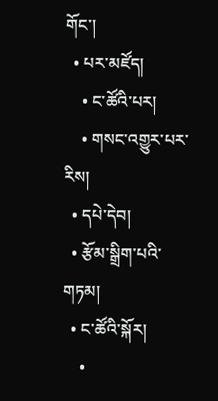གོང་།
  • པར་མཛོད།
    • ང་ཚོའི་པར།
    • གསང་འགྱུར་པར་རིས།
  • དཔེ་དེབ།
  • རྩོམ་སྒྲིག་པའི་གཏམ།
  • ང་ཚོའི་སྐོར།
    •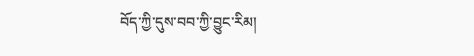བོད་ཀྱི་དུས་བབ་ཀྱི་བྱུང་རིམ།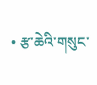• རྩ་ཆེའི་གསུང་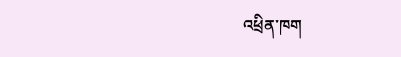འཕྲིན་ཁག